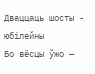Дваццаць шосты - юбiлейны
Бо вёсцы ўжо —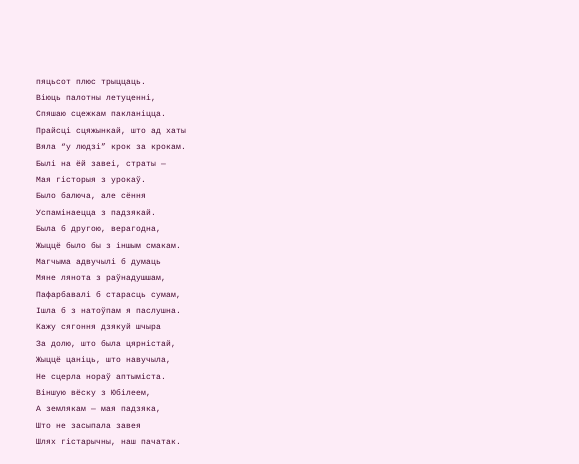пяцьсот плюс трыццаць.
Віюць палотны летуценні,
Спяшаю сцежкам пакланіцца.
Прайсці сцяжынкай, што ад хаты
Вяла “у людзі” крок за крокам.
Былі на ёй завеі, страты —
Мая гісторыя з урокаў.
Было балюча, але сёння
Успамінаецца з падзякай.
Была б другою, верагодна,
Жыццё было бы з іншым смакам.
Магчыма адвучылі б думаць
Мяне лянота з раўнадушшам,
Пафарбавалі б старасць сумам,
Ішла б з натоўпам я паслушна.
Кажу сягоння дзякуй шчыра
За долю, што была цярністай,
Жыццё цаніць, што навучыла,
Не сцерла нораў аптыміста.
Віншую вёску з Юбілеем,
А землякам — мая падзяка,
Што не засыпала завея
Шлях гістарычны, наш пачатак.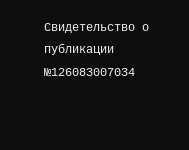Свидетельство о публикации №126083007034